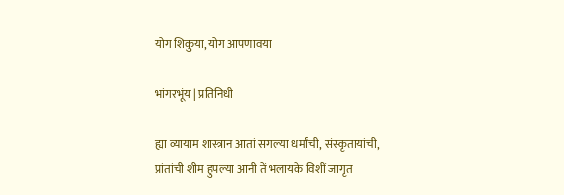योग शिकुया, योग आपणावया

भांगरभूंय | प्रतिनिधी

ह्या व्यायाम शास्त्रान आतां सगल्या धर्मांची, संस्कृतायांची, प्रांतांची शीम हुपल्या आनी तें भलायके विशीं जागृत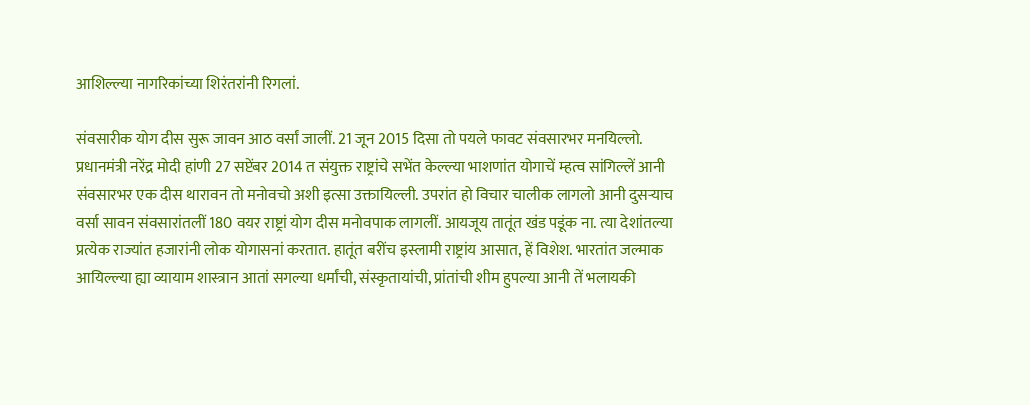आशिल्ल्या नागरिकांच्या शिरंतरांनी रिगलां.

संवसारीक योग दीस सुरू जावन आठ वर्सां जालीं. 21 जून 2015 दिसा तो पयले फावट संवसारभर मनयिल्लो.
प्रधानमंत्री नरेंद्र मोदी हांणी 27 सप्टेंबर 2014 त संयुक्त राष्ट्रांचे सभेंत केल्ल्या भाशणांत योगाचें म्हत्व सांगिल्लें आनी संवसारभर एक दीस थारावन तो मनोवचो अशी इत्सा उक्तायिल्ली. उपरांत हो विचार चालीक लागलो आनी दुसऱ्याच वर्सा सावन संवसारांतलीं 180 वयर राष्ट्रां योग दीस मनोवपाक लागलीं. आयजूय तातूंत खंड पडूंक ना. त्या देशांतल्या प्रत्येक राज्यांत हजारांनी लोक योगासनां करतात. हातूंत बरींच इस्लामी राष्ट्रांय आसात, हें विशेश. भारतांत जल्माक आयिल्ल्या ह्या व्यायाम शास्त्रान आतां सगल्या धर्मांची, संस्कृतायांची, प्रांतांची शीम हुपल्या आनी तें भलायकी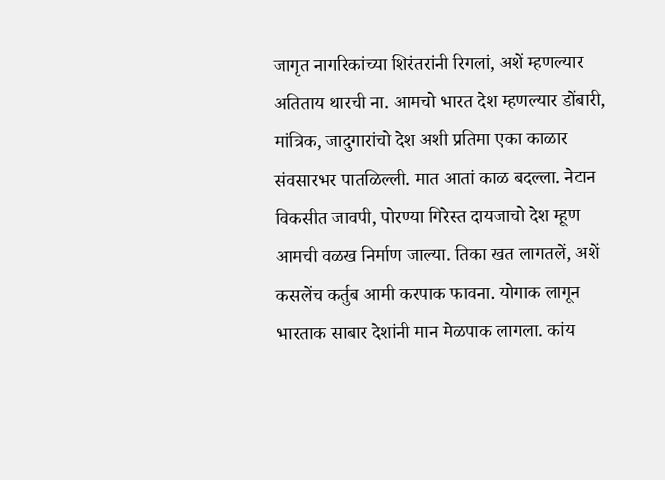जागृत नागरिकांच्या शिरंतरांनी रिगलां, अशें म्हणल्यार अतिताय थारची ना. आमचो भारत देश म्हणल्यार डोंबारी, मांत्रिक, जादुगारांचो देश अशी प्रतिमा एका काळार संवसारभर पातळिल्ली. मात आतां काळ बदल्ला. नेटान विकसीत जावपी, पोरण्या गिरेस्त दायजाचो देश म्हूण आमची वळख निर्माण जाल्या. तिका खत लागतलें, अशें कसलेंच कर्तुब आमी करपाक फावना. योगाक लागून भारताक साबार देशांनी मान मेळपाक लागला. कांय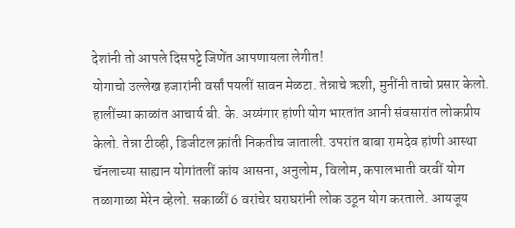देशांनी तो आपले दिसपट्टे जिणेंत आपणायला लेगीत!
योगाचो उल्लेख हजारांनी वर्सां पयलीं सावन मेळटा. तेन्नाचे ऋशी, मुनींनी ताचो प्रसार केलो. हालींच्या काळांत आचार्य बी. के. अय्यंगार हांणी योग भारतांत आनी संवसारांत लोकप्रीय केलो. तेन्ना टीव्ही, डिजीटल क्रांती निकतीच जाताली. उपरांत बाबा रामदेव हांणी आस्था चॅनलाच्या साह्यान योगांतलीं कांय आसना, अनुलोम, विलोम, कपालभाती वरवीं योग तळागाळा मेरेन व्हेलो. सकाळीं 6 वरांचेर घराघरांनी लोक उठून योग करताले. आयजूय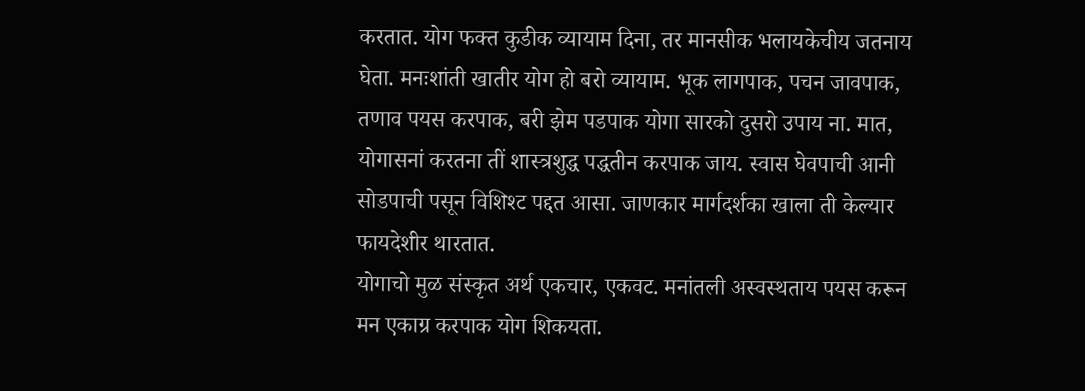करतात. योग फक्त कुडीक व्यायाम दिना, तर मानसीक भलायकेचीय जतनाय घेता. मनःशांती खातीर योग हो बरो व्यायाम. भूक लागपाक, पचन जावपाक, तणाव पयस करपाक, बरी झेम पडपाक योगा सारको दुसरो उपाय ना. मात, योगासनां करतना तीं शास्त्रशुद्ध पद्धतीन करपाक जाय. स्वास घेवपाची आनी सोडपाची पसून विशिश्ट पद्दत आसा. जाणकार मार्गदर्शका खाला ती केल्यार फायदेशीर थारतात.
योगाचो मुळ संस्कृत अर्थ एकचार, एकवट. मनांतली अस्वस्थताय पयस करून मन एकाग्र करपाक योग शिकयता.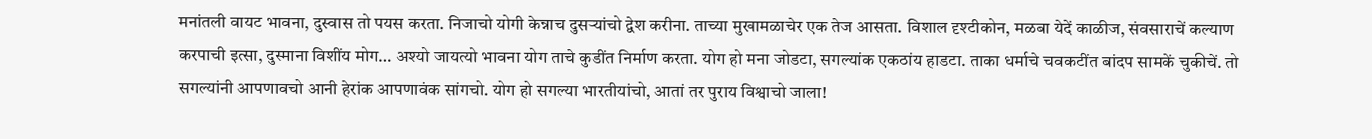मनांतली वायट भावना, दुस्वास तो पयस करता. निजाचो योगी केन्नाच दुसऱ्यांचो द्वेश करीना. ताच्या मुखामळाचेर एक तेज आसता. विशाल दृश्टीकोन, मळबा येदें काळीज, संवसाराचें कल्याण करपाची इत्सा, दुस्माना विशींय मोग… अश्यो जायत्यो भावना योग ताचे कुडींत निर्माण करता. योग हो मना जोडटा, सगल्यांक एकठांय हाडटा. ताका धर्माचे चवकटींत बांदप सामकें चुकीचें. तो सगल्यांनी आपणावचो आनी हेरांक आपणावंक सांगचो. योग हो सगल्या भारतीयांचो, आतां तर पुराय विश्वाचो जाला!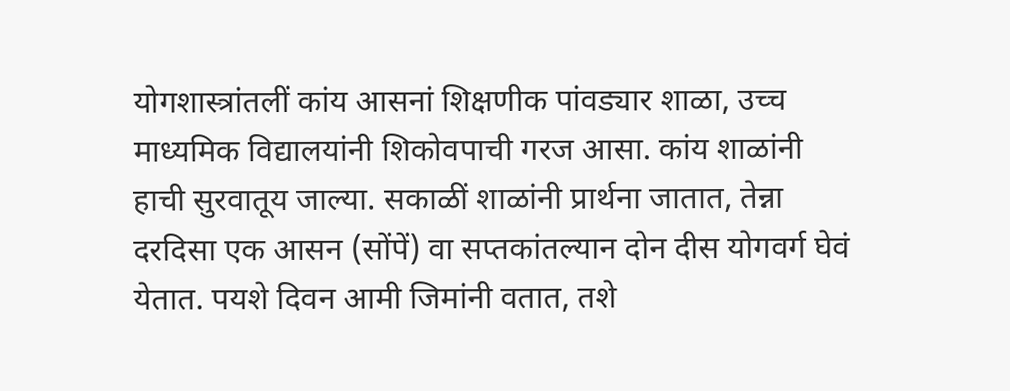योगशास्त्रांतलीं कांय आसनां शिक्षणीक पांवड्यार शाळा, उच्च माध्यमिक विद्यालयांनी शिकोवपाची गरज आसा. कांय शाळांनी हाची सुरवातूय जाल्या. सकाळीं शाळांनी प्रार्थना जातात, तेन्ना दरदिसा एक आसन (सोंपें) वा सप्तकांतल्यान दोन दीस योगवर्ग घेवं येतात. पयशे दिवन आमी जिमांनी वतात, तशे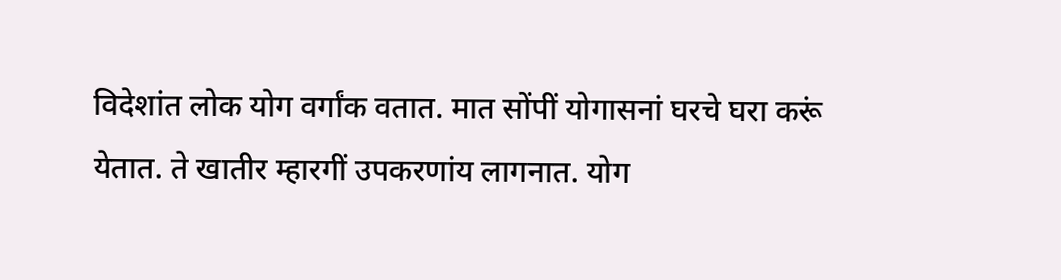विदेशांत लोक योग वर्गांक वतात. मात सोंपीं योगासनां घरचे घरा करूं येतात. ते खातीर म्हारगीं उपकरणांय लागनात. योग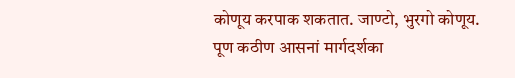कोणूय करपाक शकतात. जाण्टो, भुरगो कोणूय. पूण कठीण आसनां मार्गदर्शका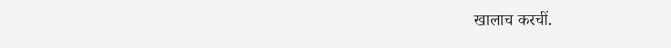खालाच करचीं.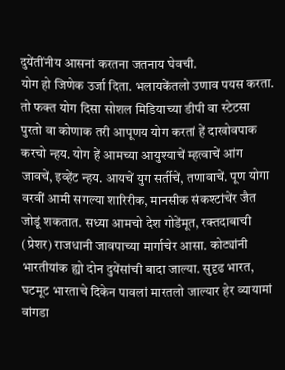दुयेंतींनीय आसनां करतना जतनाय घेवची.
योग हो जिणेक उर्जा दिता. भलायकेंतलो उणाव पयस करता. तो फक्त योग दिसा सोशल मिडियाच्या डीपी वा स्टेटसा पुरतो वा कोणाक तरी आपूणय योग करतां हें दाखोवपाक करचो न्हय. योग हें आमच्या आयुश्याचें म्हत्वाचें आंग जावचें, इव्हेंट न्हय. आयचें युग सर्तीचें, तणावाचें. पूण योगा वरवीं आमी सगल्या शारिरीक, मानसीक संकश्टांचेंर जैत जोडूं शकतात. सध्या आमचो देश गोडेंमूत, रक्तदाबाची (प्रेशर) राजधानी जावपाच्या मार्गाचेर आसा. कोट्यांनी भारतीयांक ह्यो दोन दुयेंसांची बादा जाल्या. सुदृढ भारत, घटमूट भारताचे दिकेन पावलां मारतलो जाल्यार हेर व्यायामां वांगडा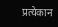प्रत्येकान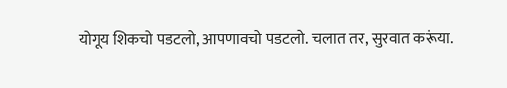योगूय शिकचो पडटलो, आपणावचो पडटलो. चलात तर, सुरवात करूंया.